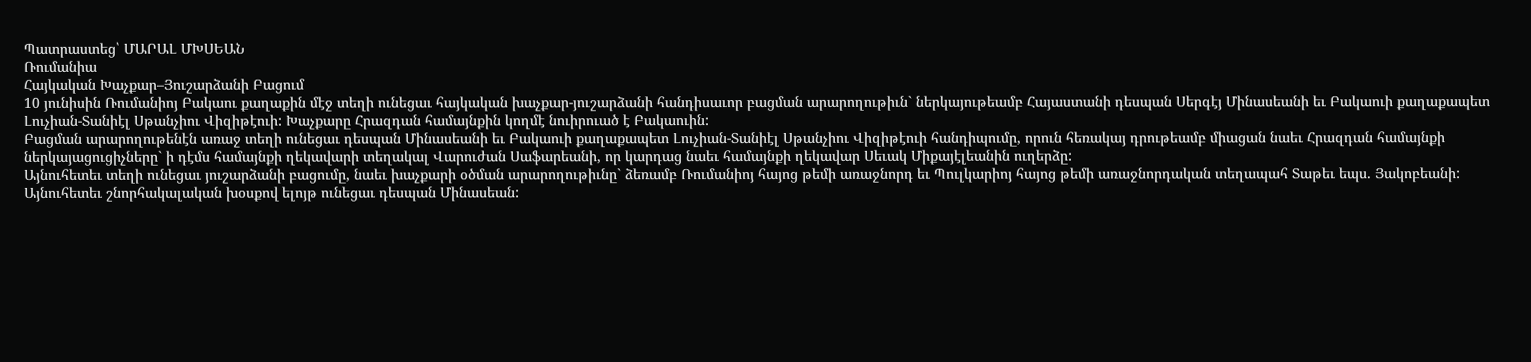Պատրաստեց՝ ՄԱՐԱԼ ՄԽՍԵԱՆ
Ռումանիա
Հայկական Խաչքար–Յուշարձանի Բացում
10 յունիսին Ռումանիոյ Բակաու քաղաքին մէջ տեղի ունեցաւ հայկական խաչքար-յուշարձանի հանդիսաւոր բացման արարողութիւն` ներկայութեամբ Հայաստանի դեսպան Սերգէյ Մինասեանի եւ Բակաուի քաղաքապետ Լուչիան-Տանիէլ Սթանչիու Վիզիթէուի: Խաչքարը Հրազդան համայնքին կողմէ նուիրուած է Բակաուին:
Բացման արարողութենէն առաջ տեղի ունեցաւ դեսպան Մինասեանի եւ Բակաուի քաղաքապետ Լուչիան-Տանիէլ Սթանչիու Վիզիթէուի հանդիպումը, որուն հեռակայ դրութեամբ միացան նաեւ Հրազդան համայնքի ներկայացուցիչները` ի դէմս համայնքի ղեկավարի տեղակալ Վարուժան Սաֆարեանի, որ կարդաց նաեւ համայնքի ղեկավար Սեւակ Միքայէլեանին ուղերձը:
Այնուհետեւ տեղի ունեցաւ յուշարձանի բացումը, նաեւ խաչքարի օծման արարողութիւնը` ձեռամբ Ռումանիոյ հայոց թեմի առաջնորդ եւ Պուլկարիոյ հայոց թեմի առաջնորդական տեղապահ Տաթեւ եպս. Յակոբեանի:
Այնուհետեւ շնորհակալական խօսքով ելոյթ ունեցաւ դեսպան Մինասեան: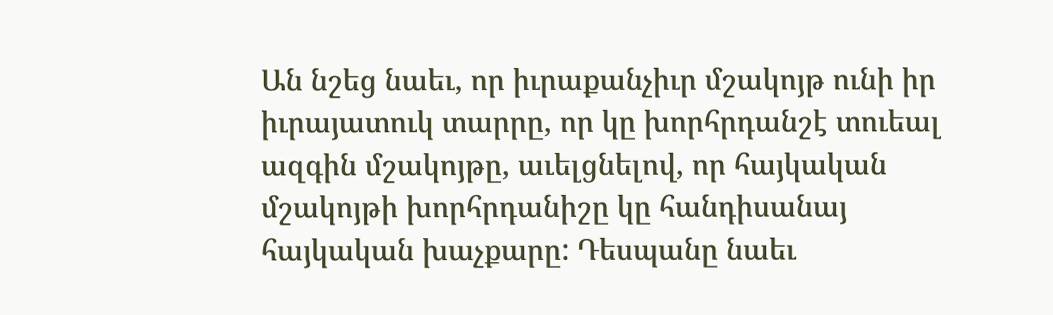Ան նշեց նաեւ, որ իւրաքանչիւր մշակոյթ ունի իր իւրայատուկ տարրը, որ կը խորհրդանշէ տուեալ ազգին մշակոյթը, աւելցնելով, որ հայկական մշակոյթի խորհրդանիշը կը հանդիսանայ հայկական խաչքարը: Դեսպանը նաեւ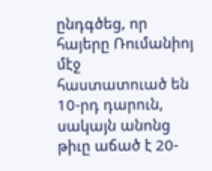ընդգծեց, որ հայերը Ռումանիոյ մէջ հաստատուած են 10-րդ դարուն, սակայն անոնց թիւը աճած է 20-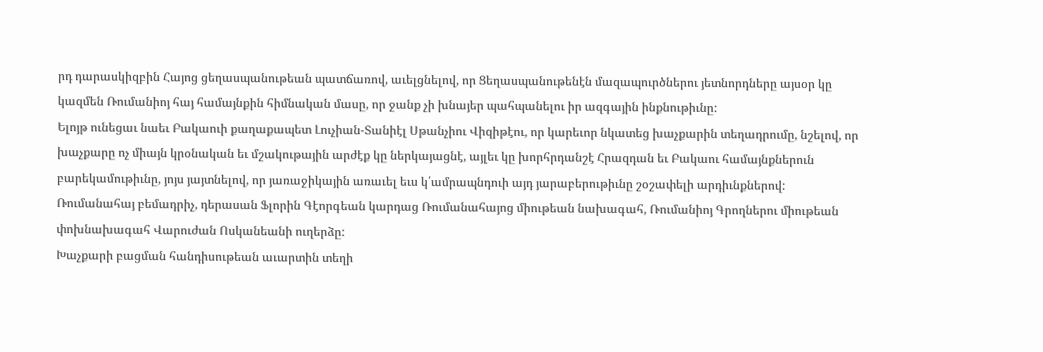րդ դարասկիզբին Հայոց ցեղասպանութեան պատճառով, աւելցնելով, որ Ցեղասպանութենէն մազապուրծներու յետնորդները այսօր կը կազմեն Ռումանիոյ հայ համայնքին հիմնական մասը, որ ջանք չի խնայեր պահպանելու իր ազգային ինքնութիւնը:
Ելոյթ ունեցաւ նաեւ Բակաուի քաղաքապետ Լուչիան-Տանիէլ Սթանչիու Վիզիթէու, որ կարեւոր նկատեց խաչքարին տեղադրումը, նշելով, որ խաչքարը ոչ միայն կրօնական եւ մշակութային արժէք կը ներկայացնէ, այլեւ կը խորհրդանշէ Հրազդան եւ Բակաու համայնքներուն բարեկամութիւնը, յոյս յայտնելով, որ յառաջիկային առաւել եւս կ՛ամրապնդուի այդ յարաբերութիւնը շօշափելի արդիւնքներով:
Ռումանահայ բեմադրիչ, դերասան Ֆլորին Գէորգեան կարդաց Ռումանահայոց միութեան նախագահ, Ռումանիոյ Գրողներու միութեան փոխնախագահ Վարուժան Ոսկանեանի ուղերձը:
Խաչքարի բացման հանդիսութեան աւարտին տեղի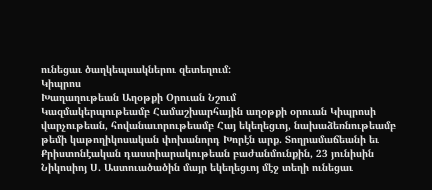ունեցաւ ծաղկեպսակներու զետեղում:
Կիպրոս
Խաղաղութեան Աղօթքի Օրուան Նշում
Կազմակերպութեամբ Համաշխարհային աղօթքի օրուան Կիպրոսի վարչութեան, հովանաւորութեամբ Հայ եկեղեցւոյ, նախաձեռնութեամբ թեմի կաթողիկոսական փոխանորդ Խորէն արք. Տողրամաճեանի եւ Քրիստոնէական դաստիարակութեան բաժանմունքին, 23 յունիսին Նիկոսիոյ Ս. Աստուածածին մայր եկեղեցւոյ մէջ տեղի ունեցաւ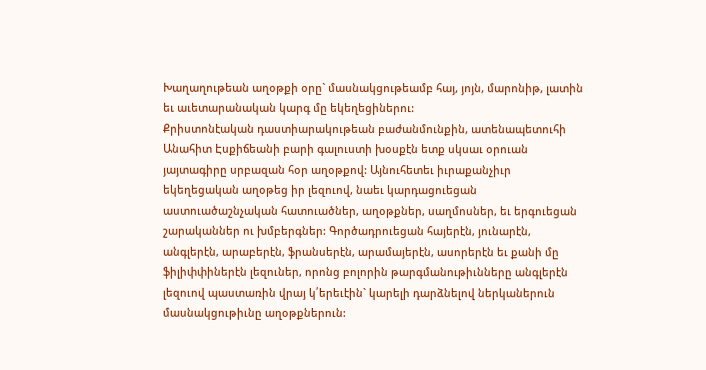Խաղաղութեան աղօթքի օրը` մասնակցութեամբ հայ, յոյն, մարոնիթ, լատին եւ աւետարանական կարգ մը եկեղեցիներու:
Քրիստոնէական դաստիարակութեան բաժանմունքին, ատենապետուհի Անահիտ Էսքիճեանի բարի գալուստի խօսքէն ետք սկսաւ օրուան յայտագիրը սրբազան հօր աղօթքով: Այնուհետեւ իւրաքանչիւր եկեղեցական աղօթեց իր լեզուով, նաեւ կարդացուեցան աստուածաշնչական հատուածներ, աղօթքներ, սաղմոսներ, եւ երգուեցան շարականներ ու խմբերգներ: Գործադրուեցան հայերէն, յունարէն, անգլերէն, արաբերէն, ֆրանսերէն, արամայերէն, ասորերէն եւ քանի մը ֆիլիփփիներէն լեզուներ, որոնց բոլորին թարգմանութիւնները անգլերէն լեզուով պաստառին վրայ կ՛երեւէին` կարելի դարձնելով ներկաներուն մասնակցութիւնը աղօթքներուն: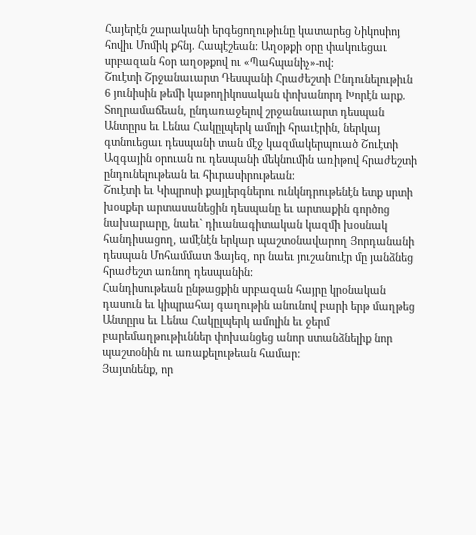Հայերէն շարականի երգեցողութիւնը կատարեց Նիկոսիոյ հովիւ Մոմիկ քհնյ. Հապէշեան: Աղօթքի օրը փակուեցաւ սրբազան հօր աղօթքով ու «Պահպանիչ»-ով:
Շուէտի Շրջանաւարտ Դեսպանի Հրաժեշտի Ընդունելութիւն
6 յունիսին թեմի կաթողիկոսական փոխանորդ Խորէն արք. Տողրամաճեան, ընդառաջելով շրջանաւարտ դեսպան Անտըրս եւ Լենա Հակըլպերկ ամոլի հրաւէրին, ներկայ գտնուեցաւ դեսպանի տան մէջ կազմակերպուած Շուէտի Ազգային օրուան ու դեսպանի մեկնումին առիթով հրաժեշտի ընդունելութեան եւ հիւրասիրութեան:
Շուէտի եւ Կիպրոսի քայլերգներու ունկնդրութենէն ետք սրտի խօսքեր արտասանեցին դեսպանը եւ արտաքին գործոց նախարարը, նաեւ` դիւանագիտական կազմի խօսնակ հանդիսացող, ամէնէն երկար պաշտօնավարող Յորդանանի դեսպան Մոհամմատ Ֆայեզ, որ նաեւ յուշանուէր մը յանձնեց հրաժեշտ առնող դեսպանին:
Հանդիսութեան ընթացքին սրբազան հայրը կրօնական դասուն եւ կիպրահայ գաղութին անունով բարի երթ մաղթեց Անտըրս եւ Լենա Հակըլպերկ ամոլին եւ ջերմ բարեմաղթութիւններ փոխանցեց անոր ստանձնելիք նոր պաշտօնին ու առաքելութեան համար:
Յայտնենք, որ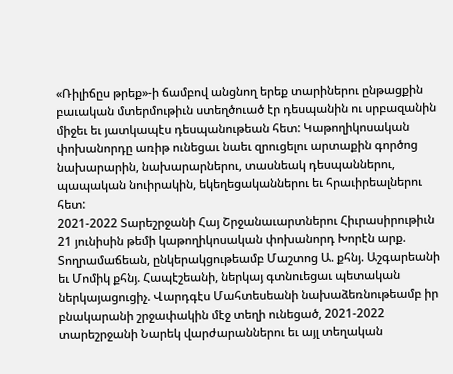«Ռիլիճըս թրեք»-ի ճամբով անցնող երեք տարիներու ընթացքին բաւական մտերմութիւն ստեղծուած էր դեսպանին ու սրբազանին միջեւ եւ յատկապէս դեսպանութեան հետ: Կաթողիկոսական փոխանորդը առիթ ունեցաւ նաեւ զրուցելու արտաքին գործոց նախարարին, նախարարներու, տասնեակ դեսպաններու, պապական նուիրակին, եկեղեցականներու եւ հրաւիրեալներու հետ:
2021-2022 Տարեշրջանի Հայ Շրջանաւարտներու Հիւրասիրութիւն
21 յունիսին թեմի կաթողիկոսական փոխանորդ Խորէն արք. Տողրամաճեան, ընկերակցութեամբ Մաշտոց Ա. քհնյ. Աշգարեանի եւ Մոմիկ քհնյ. Հապէշեանի, ներկայ գտնուեցաւ պետական ներկայացուցիչ. Վարդգէս Մահտեսեանի նախաձեռնութեամբ իր բնակարանի շրջափակին մէջ տեղի ունեցած, 2021-2022 տարեշրջանի Նարեկ վարժարաններու եւ այլ տեղական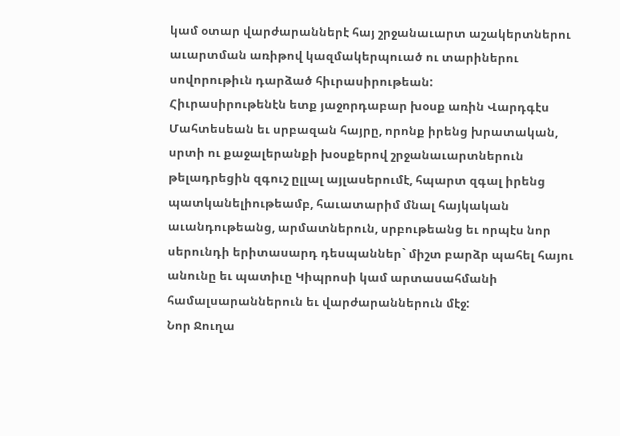կամ օտար վարժարաններէ հայ շրջանաւարտ աշակերտներու աւարտման առիթով կազմակերպուած ու տարիներու սովորութիւն դարձած հիւրասիրութեան:
Հիւրասիրութենէն ետք յաջորդաբար խօսք առին Վարդգէս Մահտեսեան եւ սրբազան հայրը, որոնք իրենց խրատական, սրտի ու քաջալերանքի խօսքերով շրջանաւարտներուն թելադրեցին զգուշ ըլլալ այլասերումէ, հպարտ զգալ իրենց պատկանելիութեամբ, հաւատարիմ մնալ հայկական աւանդութեանց, արմատներուն, սրբութեանց եւ որպէս նոր սերունդի երիտասարդ դեսպաններ` միշտ բարձր պահել հայու անունը եւ պատիւը Կիպրոսի կամ արտասահմանի համալսարաններուն եւ վարժարաններուն մէջ:
Նոր Ջուղա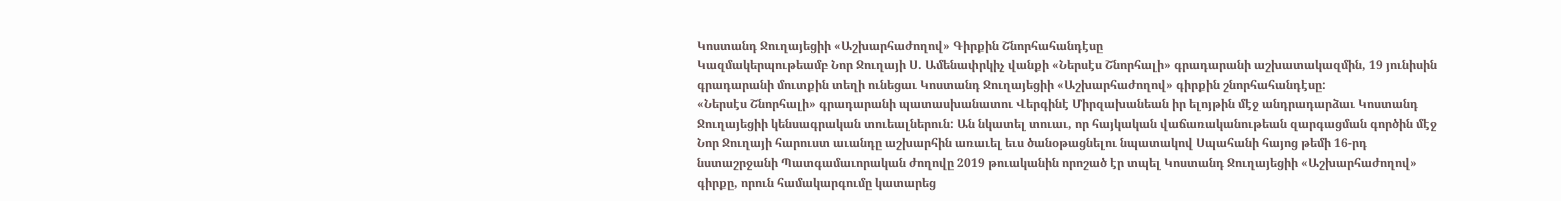Կոստանդ Ջուղայեցիի «Աշխարհաժողով» Գիրքին Շնորհահանդէսը
Կազմակերպութեամբ Նոր Ջուղայի Ս. Ամենափրկիչ վանքի «Ներսէս Շնորհալի» գրադարանի աշխատակազմին, 19 յունիսին գրադարանի մուտքին տեղի ունեցաւ Կոստանդ Ջուղայեցիի «Աշխարհաժողով» գիրքին շնորհահանդէսը:
«Ներսէս Շնորհալի» գրադարանի պատասխանատու Վերգինէ Միրզախանեան իր ելոյթին մէջ անդրադարձաւ Կոստանդ Ջուղայեցիի կենսագրական տուեալներուն: Ան նկատել տուաւ, որ հայկական վաճառականութեան զարգացման գործին մէջ Նոր Ջուղայի հարուստ աւանդը աշխարհին առաւել եւս ծանօթացնելու նպատակով Սպահանի հայոց թեմի 16-րդ նստաշրջանի Պատգամաւորական ժողովը 2019 թուականին որոշած էր տպել Կոստանդ Ջուղայեցիի «Աշխարհաժողով» գիրքը, որուն համակարգումը կատարեց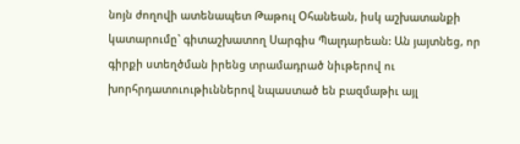նոյն ժողովի ատենապետ Թաթուլ Օհանեան, իսկ աշխատանքի կատարումը` գիտաշխատող Սարգիս Պալդարեան: Ան յայտնեց, որ գիրքի ստեղծման իրենց տրամադրած նիւթերով ու խորհրդատուութիւններով նպաստած են բազմաթիւ այլ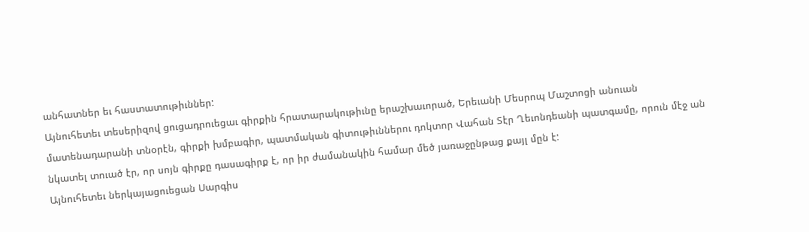անհատներ եւ հաստատութիւններ:
Այնուհետեւ տեսերիզով ցուցադրուեցաւ գիրքին հրատարակութիւնը երաշխաւորած, Երեւանի Մեսրոպ Մաշտոցի անուան մատենադարանի տնօրէն, գիրքի խմբագիր, պատմական գիտութիւններու դոկտոր Վահան Տէր Ղեւոնդեանի պատգամը, որուն մէջ ան նկատել տուած էր, որ սոյն գիրքը դասագիրք է, որ իր ժամանակին համար մեծ յառաջընթաց քայլ մըն է:
Այնուհետեւ ներկայացուեցան Սարգիս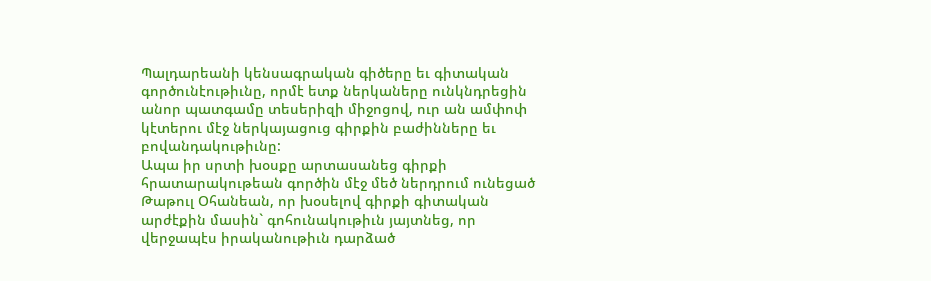Պալդարեանի կենսագրական գիծերը եւ գիտական գործունէութիւնը, որմէ ետք ներկաները ունկնդրեցին անոր պատգամը տեսերիզի միջոցով, ուր ան ամփոփ կէտերու մէջ ներկայացուց գիրքին բաժինները եւ բովանդակութիւնը:
Ապա իր սրտի խօսքը արտասանեց գիրքի հրատարակութեան գործին մէջ մեծ ներդրում ունեցած Թաթուլ Օհանեան, որ խօսելով գիրքի գիտական արժէքին մասին` գոհունակութիւն յայտնեց, որ վերջապէս իրականութիւն դարձած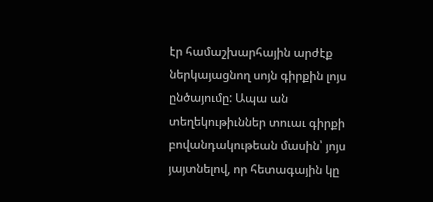էր համաշխարհային արժէք ներկայացնող սոյն գիրքին լոյս ընծայումը: Ապա ան տեղեկութիւններ տուաւ գիրքի բովանդակութեան մասին՝ յոյս յայտնելով, որ հետագային կը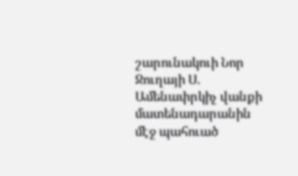շարունակուի Նոր Ջուղայի Ս. Ամենափրկիչ վանքի մատենադարանին մէջ պահուած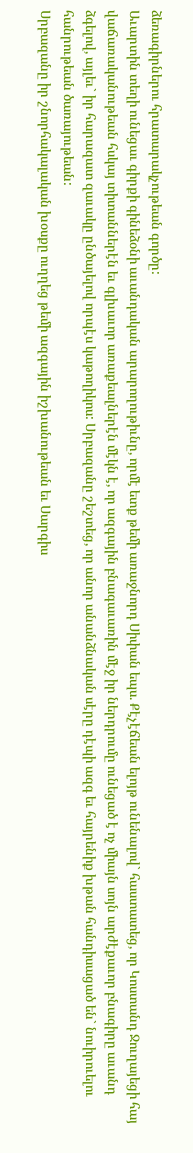ձեռագիրներու հրատարակչութեան գործը:
Աւարտին տեղի ունեցաւ գիրքի գինեձօնի աւանդական արարողութիւնը, որմէ ետք թեմի առաջնորդ Սիփան եպս. Քէչէճեան ելոյթ ունենալով` հաստատեց, որ Կոստանդ Ջուղայեցի հայ վաճառականութեան հսկայ տիտաններէն եւ գլխաւոր առաքեալներէն մէկն է, որ ազգային բնագաւառին մէջ իր ներդրումը ունեցած է ոչ միայն սոյն արժէքաւոր բնագիրը աւանդ ձգելով, այլեւ` իր հարազատ զաւակը ընծայելով որպէս կաթողիկոս: Սրբազանը շեշտեց, որ անոր անանձնական սէրը դէպի ազգ եւ հայրենիք խթան հանդիսացած են` նուիրուելու հանրութեան ծառայութեան:
Սրբազանը իր շնորհակալական խօսքը ուղղեց թեմի ազգային իշխանութեան եւ Սարգիս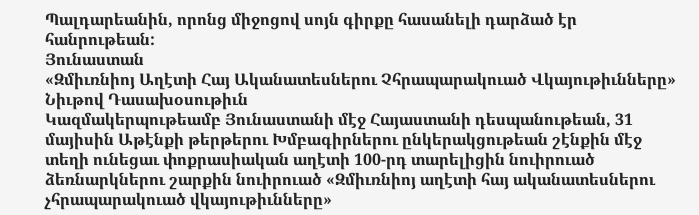Պալդարեանին, որոնց միջոցով սոյն գիրքը հասանելի դարձած էր հանրութեան:
Յունաստան
«Զմիւռնիոյ Աղէտի Հայ Ականատեսներու Չհրապարակուած Վկայութիւնները» Նիւթով Դասախօսութիւն
Կազմակերպութեամբ Յունաստանի մէջ Հայաստանի դեսպանութեան, 31 մայիսին Աթէնքի թերթերու Խմբագիրներու ընկերակցութեան շէնքին մէջ տեղի ունեցաւ փոքրասիական աղէտի 100-րդ տարելիցին նուիրուած ձեռնարկներու շարքին նուիրուած «Զմիւռնիոյ աղէտի հայ ականատեսներու չհրապարակուած վկայութիւնները»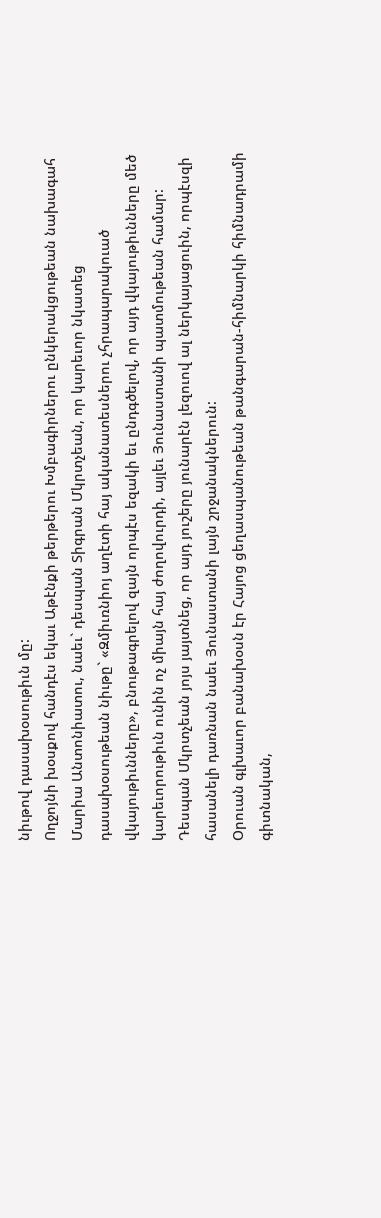նիւթով դասախօսութիւն մը:
Ողջոյնի խօսքով հանդէս եկաւ Աթէնքի թերթերու Խմբագիրներու ընկերակցութեան նախագահ Մարիա Անտոնիատու, նաեւ` դեսպան Տիգրան Մկրտչեան, որ կարեւոր նկատեց դասախօսութեան նիւթը` «Զմիւռնիոյ աղէտի հայ ականատեսներու չհրապարակուած վկայութիւնները», բնութագրելով զայն որպէս եզակի եւ ընդգծելով, որ այդ վկայութիւնները մեծ կարեւորութիւն ունին ոչ միայն հայ ժողովուրդի, այլեւ Յունաստանի պատմութեան համար: Դեսպան Մկրտչեան յոյս յայտնեց, որ այդ յուշերը յունարէն լեզուով ալ ներկայացուին, որպէսզի հասանելի դառնան նաեւ Յունաստանի լայն շրջանակներուն:
Օրուան գլխաւոր բանախօսն էր Հայոց ցեղասպանութեան թանգարան-հիմնարկի հիմնադրամի գիտնական,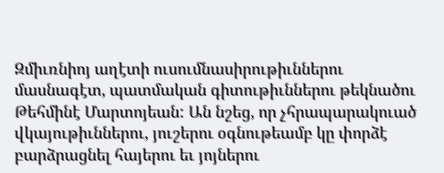Զմիւռնիոյ աղէտի ուսումնասիրութիւններու մասնագէտ, պատմական գիտութիւններու թեկնածու Թեհմինէ Մարտոյեան: Ան նշեց, որ չհրապարակուած վկայութիւններու, յուշերու օգնութեամբ կը փորձէ բարձրացնել հայերու եւ յոյներու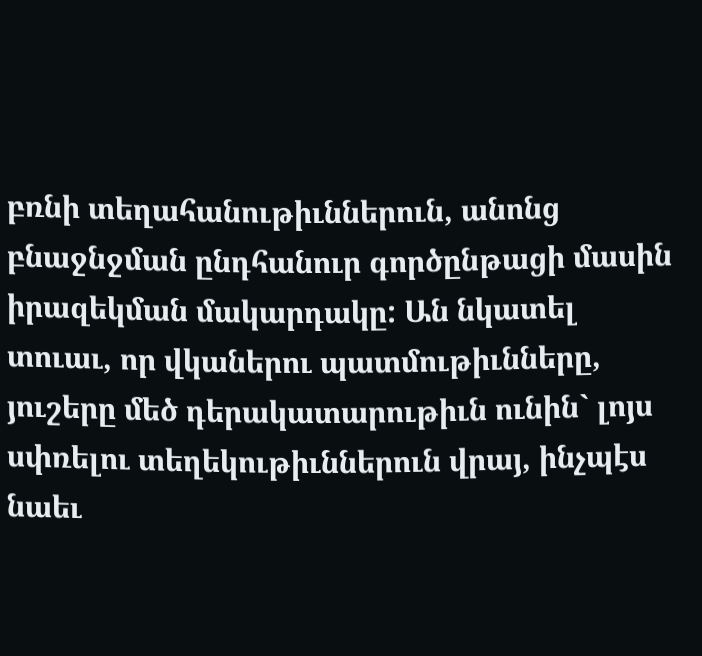բռնի տեղահանութիւններուն, անոնց բնաջնջման ընդհանուր գործընթացի մասին իրազեկման մակարդակը: Ան նկատել տուաւ, որ վկաներու պատմութիւնները, յուշերը մեծ դերակատարութիւն ունին` լոյս սփռելու տեղեկութիւններուն վրայ, ինչպէս նաեւ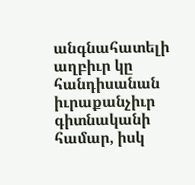անգնահատելի աղբիւր կը հանդիսանան իւրաքանչիւր գիտնականի համար, իսկ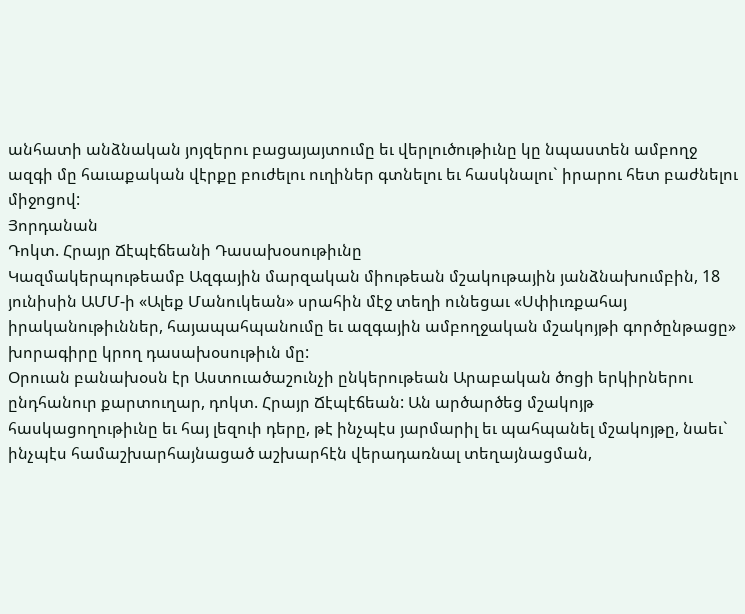անհատի անձնական յոյզերու բացայայտումը եւ վերլուծութիւնը կը նպաստեն ամբողջ ազգի մը հաւաքական վէրքը բուժելու ուղիներ գտնելու եւ հասկնալու` իրարու հետ բաժնելու միջոցով:
Յորդանան
Դոկտ. Հրայր Ճէպէճեանի Դասախօսութիւնը
Կազմակերպութեամբ Ազգային մարզական միութեան մշակութային յանձնախումբին, 18 յունիսին ԱՄՄ-ի «Ալեք Մանուկեան» սրահին մէջ տեղի ունեցաւ «Սփիւռքահայ իրականութիւններ, հայապահպանումը եւ ազգային ամբողջական մշակոյթի գործընթացը» խորագիրը կրող դասախօսութիւն մը:
Օրուան բանախօսն էր Աստուածաշունչի ընկերութեան Արաբական ծոցի երկիրներու ընդհանուր քարտուղար, դոկտ. Հրայր Ճէպէճեան: Ան արծարծեց մշակոյթ հասկացողութիւնը եւ հայ լեզուի դերը, թէ ինչպէս յարմարիլ եւ պահպանել մշակոյթը, նաեւ` ինչպէս համաշխարհայնացած աշխարհէն վերադառնալ տեղայնացման,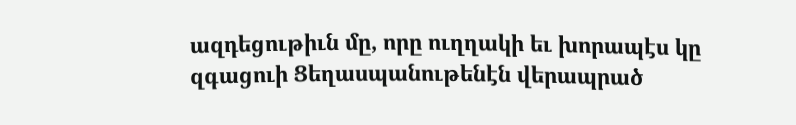ազդեցութիւն մը, որը ուղղակի եւ խորապէս կը զգացուի Ցեղասպանութենէն վերապրած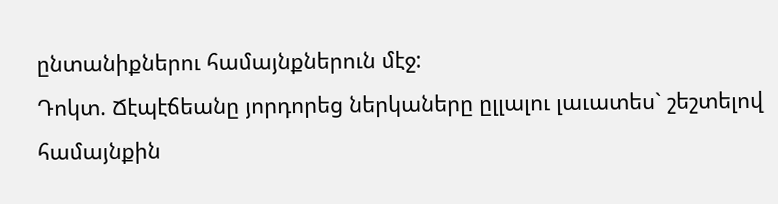ընտանիքներու համայնքներուն մէջ:
Դոկտ. Ճէպէճեանը յորդորեց ներկաները ըլլալու լաւատես` շեշտելով համայնքին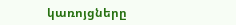կառոյցները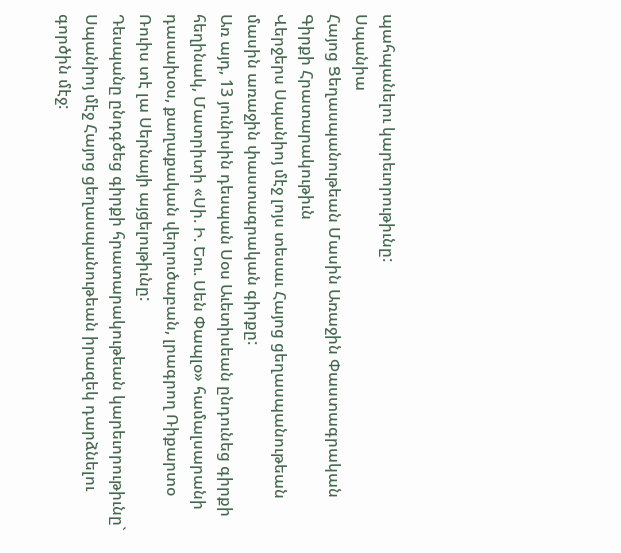պահպանելու կարեւորութիւնը:
Սպանիա
Հայոց Ցեղասպանութեան Մասին Առաջին Փաստագրական Գիրքի Հրատարակութիւն
Վերջերս Սպանիոյ մէջ լոյս տեսաւ Հայոց ցեղասպանութեան մասին առաջին փաստագրական գիրքը:
Առ այդ, 13 յունիսին դեսպան Սօս Աւետիսեան ընդունեց գիրքի հեղինակ, Մատրիտի «Սի. Ի. Եու. Սեն Փապլօ» համալսարանի դասախօս, քաղաքական վերլուծաբան, լրագրող Ռիքարտօ Ռուիս տէ լա Սերնայի այցելութիւնը:
Դեսպանը ընդգծեց գիրքի հրատարակութեան կարեւորութիւնը` Սպանիոյ մէջ Հայոց ցեղասպանութեան իրազեկ դարձնելու գործին մէջ: